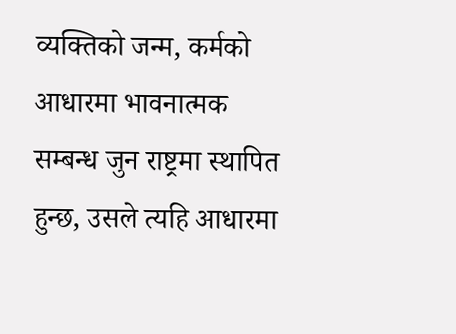व्यक्तिको जन्म, कर्मको आधारमा भावनात्मक सम्बन्ध जुन राष्ट्रमा स्थापित हुन्छ, उसले त्यहि आधारमा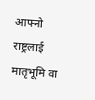आफ्नो राष्ट्रलाई मातृभूमि वा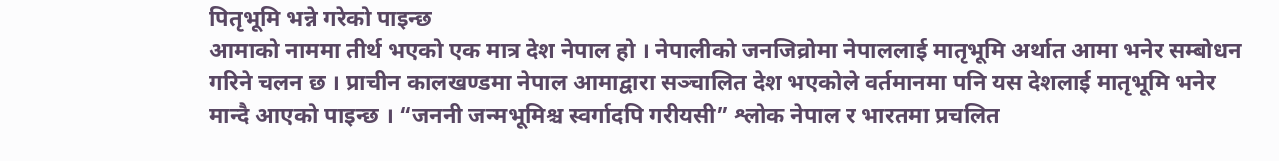पितृभूमि भन्ने गरेको पाइन्छ
आमाको नाममा तीर्थ भएको एक मात्र देश नेपाल हो । नेपालीको जनजिव्रोमा नेपाललाई मातृभूमि अर्थात आमा भनेर सम्बोधन गरिने चलन छ । प्राचीन कालखण्डमा नेपाल आमाद्वारा सञ्चालित देश भएकोले वर्तमानमा पनि यस देशलाई मातृभूमि भनेर मान्दै आएको पाइन्छ । “जननी जन्मभूमिश्च स्वर्गादपि गरीयसी” श्लोक नेपाल र भारतमा प्रचलित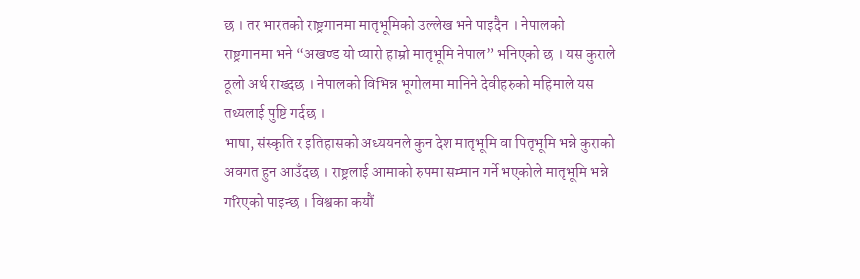छ । तर भारतको राष्ट्रगानमा मातृभूमिको उल्लेख भने पाइदैन । नेपालको राष्ट्रगानमा भने “अखण्ड यो प्यारो हाम्रो मातृभूमि नेपाल” भनिएको छ । यस कुराले ठूलो अर्थ राख्दछ । नेपालको विभिन्न भूगोलमा मानिने देवीहरुको महिमाले यस तथ्यलाई पुष्टि गर्दछ ।
भाषा, संस्कृति र इतिहासको अध्ययनले कुन देश मातृभूमि वा पितृभूमि भन्ने कुराको अवगत हुन आउँदछ । राष्ट्रलाई आमाको रुपमा सम्मान गर्ने भएकोले मातृभूमि भन्ने गरिएको पाइन्छ । विश्वका कयौं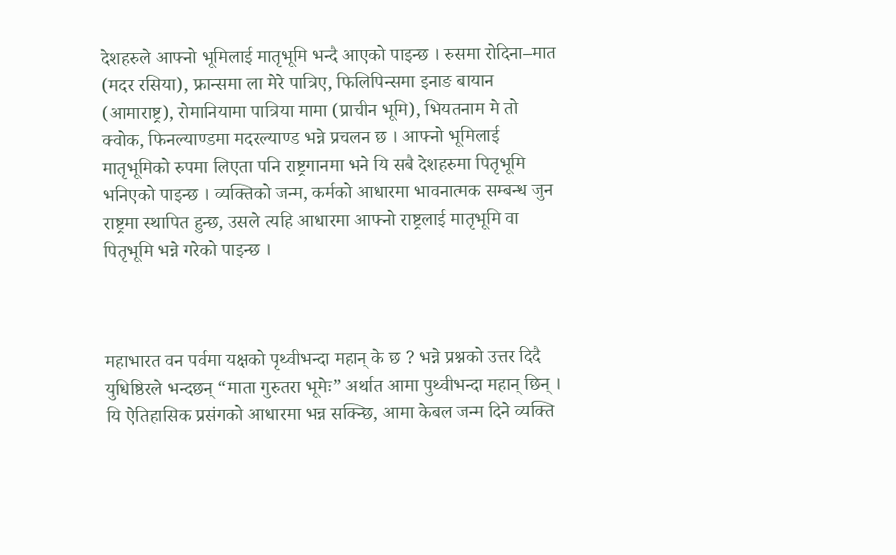देशहरुले आफ्नो भूमिलाई मातृभूमि भन्दै आएको पाइन्छ । रुसमा रोदिना–मात (मदर रसिया), फ्रान्समा ला मेरे पात्रिए, फिलिपिन्समा इनाङ बायान (आमाराष्ट्र), रोमानियामा पात्रिया मामा (प्राचीन भूमि), भियतनाम मे तो क्वोक, फिनल्याण्डमा मदरल्याण्ड भन्ने प्रचलन छ । आफ्नो भूमिलाई मातृभूमिको रुपमा लिएता पनि राष्ट्रगानमा भने यि सबै देशहरुमा पितृभूमि भनिएको पाइन्छ । व्यक्तिको जन्म, कर्मको आधारमा भावनात्मक सम्बन्ध जुन राष्ट्रमा स्थापित हुन्छ, उसले त्यहि आधारमा आफ्नो राष्ट्रलाई मातृभूमि वा पितृभूमि भन्ने गरेको पाइन्छ ।



महाभारत वन पर्वमा यक्षको पृथ्वीभन्दा महान् के छ ? भन्ने प्रश्नको उत्तर दिदै युधिष्ठिरले भन्दछन् “माता गुरुतरा भूमेः” अर्थात आमा पुथ्वीभन्दा महान् छिन् । यि ऐतिहासिक प्रसंगको आधारमा भन्न सक्न्छि, आमा केबल जन्म दिने व्यक्ति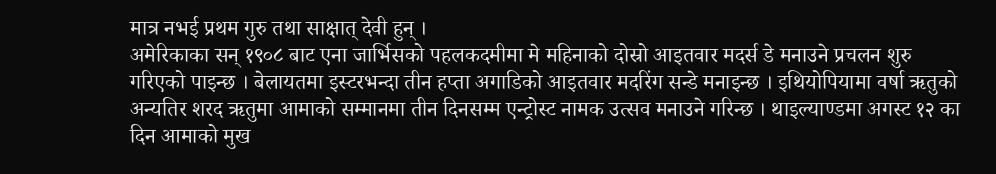मात्र नभई प्रथम गुरु तथा साक्षात् देवी हुन् ।
अमेरिकाका सन् १९०८ बाट एना जार्भिसको पहलकदमीमा मे महिनाको दोस्रो आइतवार मदर्स डे मनाउने प्रचलन शुरु गरिएको पाइन्छ । बेलायतमा इस्टरभन्दा तीन हप्ता अगाडिको आइतवार मदरिंग सन्डे मनाइन्छ । इथियोपियामा वर्षा ऋतुको अन्यतिर शरद ऋतुमा आमाको सम्मानमा तीन दिनसम्म एन्ट्रोस्ट नामक उत्सव मनाउने गरिन्छ । थाइल्याण्डमा अगस्ट १२ का दिन आमाको मुख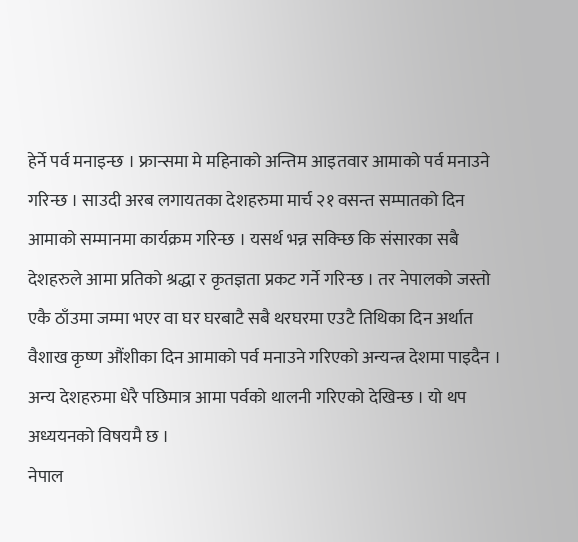हेर्ने पर्व मनाइन्छ । फ्रान्समा मे महिनाको अन्तिम आइतवार आमाको पर्व मनाउने गरिन्छ । साउदी अरब लगायतका देशहरुमा मार्च २१ वसन्त सम्पातको दिन आमाको सम्मानमा कार्यक्रम गरिन्छ । यसर्थ भन्न सक्न्छि कि संसारका सबै देशहरुले आमा प्रतिको श्रद्धा र कृतज्ञता प्रकट गर्ने गरिन्छ । तर नेपालको जस्तो एकै ठाँउमा जम्मा भएर वा घर घरबाटै सबै थरघरमा एउटै तिथिका दिन अर्थात वैशाख कृष्ण औंशीका दिन आमाको पर्व मनाउने गरिएको अन्यन्त्र देशमा पाइदैन । अन्य देशहरुमा धेरै पछिमात्र आमा पर्वको थालनी गरिएको देखिन्छ । यो थप अध्ययनको विषयमै छ ।
नेपाल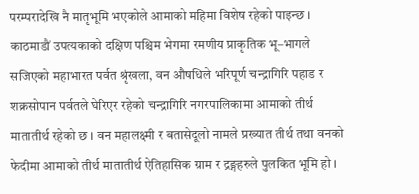परम्परादेखि नै मातृभूमि भएकोले आमाको महिमा विशेष रहेको पाइन्छ । काठमाडौं उपत्यकाको दक्षिण पश्चिम भेगमा रमणीय प्राकृतिक भू–भागले सजिएको महाभारत पर्वत श्रृंखला, वन औषधिले भरिपूर्ण चन्द्रागिरि पहाड र शक्रसोपान पर्वतले घेरिएर रहेको चन्द्रागिरि नगरपालिकामा आमाको तीर्थ मातातीर्थ रहेको छ । वन महालक्ष्मी र बतासेदूलो नामले प्रख्यात तीर्थ तथा वनको फेदीमा आमाको तीर्थ मातातीर्थ ऐतिहासिक ग्राम र द्रङ्गहरुले पुलकित भूमि हो ।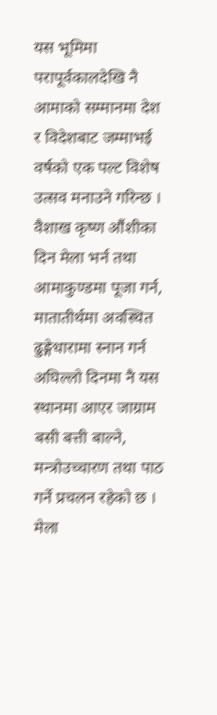यस भूमिमा परापूर्वकालदेखि नै आमाको सम्मानमा देश र विदेशबाट जम्माभई वर्षको एक पल्ट विशेष उत्सव मनाउने गरिन्छ ।
वैशाख कृष्ण औंशीका दिन मेला भर्न तथा आमाकुण्डमा पूजा गर्न, मातातीर्थमा अवस्थित ढुङ्गेधारामा स्नान गर्न अघिल्लो दिनमा नै यस स्थानमा आएर जाग्राम बसी बत्ती बाल्ने, मन्त्रोउच्चारण तथा पाठ गर्ने प्रचलन रहेको छ । मेला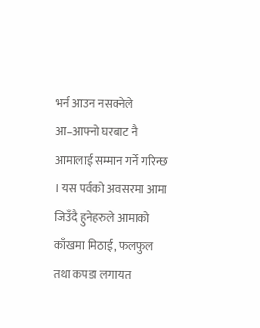भर्न आउन नसक्नेले आ–आफ्नो घरबाट नै आमालाई सम्मान गर्ने गरिन्छ । यस पर्वको अवसरमा आमा जिउँदै हुनेहरुले आमाको काँखमा मिठाई, फलफुल तथा कपडा लगायत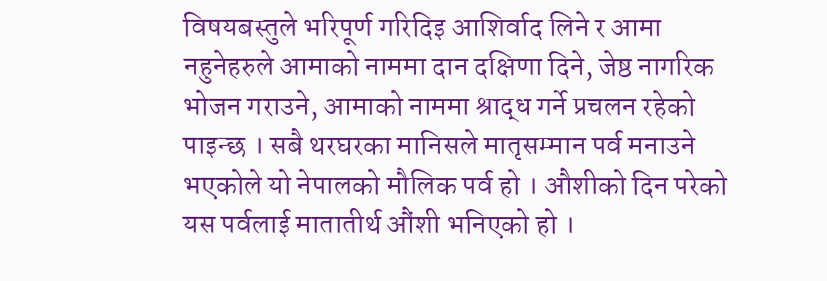विषयबस्तुले भरिपूर्ण गरिदिइ आशिर्वाद लिने र आमा नहुनेहरुले आमाको नाममा दान दक्षिणा दिने, जेष्ठ नागरिक भोजन गराउने, आमाको नाममा श्राद्ध गर्ने प्रचलन रहेको पाइन्छ । सबै थरघरका मानिसले मातृसम्मान पर्व मनाउने भएकोले यो नेपालको मौलिक पर्व हो । औशीको दिन परेको यस पर्वलाई मातातीर्थ औंशी भनिएको हो ।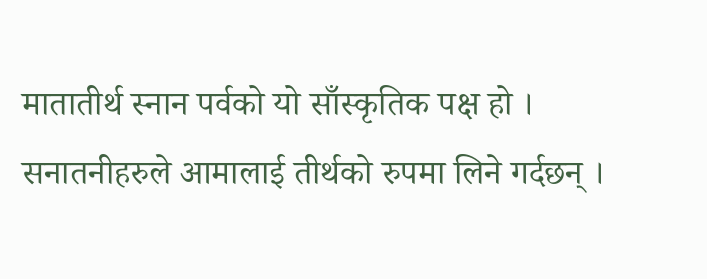मातातीर्थ स्नान पर्वको यो साँस्कृतिक पक्ष हो ।
सनातनीहरुले आमालाई तीर्थको रुपमा लिने गर्दछन् ।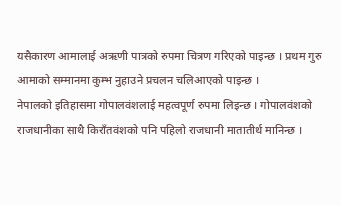यसैकारण आमालाई अऋणी पात्रको रुपमा चित्रण गरिएको पाइन्छ । प्रथम गुरु आमाको सम्मानमा कुम्भ नुहाउने प्रचलन चलिआएको पाइन्छ ।
नेपालको इतिहासमा गोपालवंशलाई महत्वपूर्ण रुपमा लिइन्छ । गोपालवंशको राजधानीका साथै किराँतवंशको पनि पहिलो राजधानी मातातीर्थ मानिन्छ ।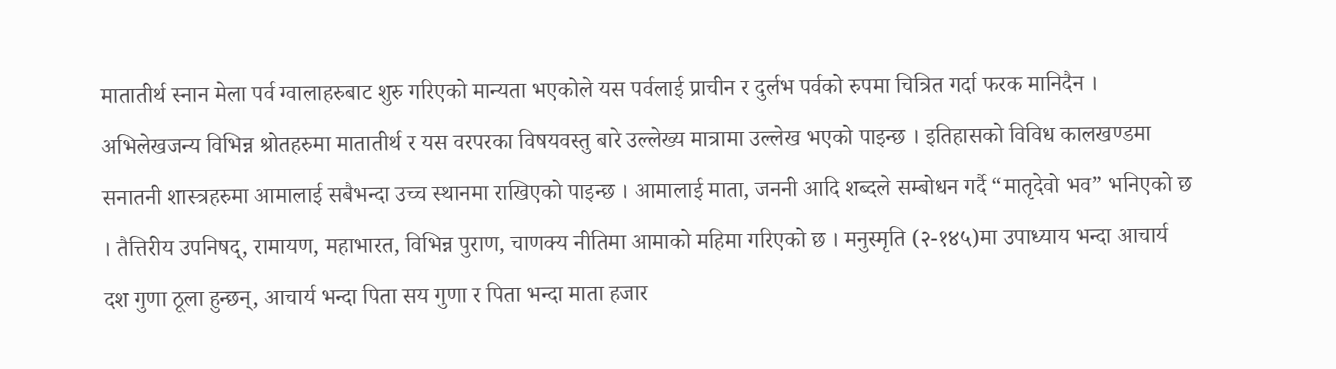मातातीर्थ स्नान मेला पर्व ग्वालाहरुबाट शुरु गरिएको मान्यता भएकोले यस पर्वलाई प्राचीन र दुर्लभ पर्वको रुपमा चित्रित गर्दा फरक मानिदैन । अभिलेखजन्य विभिन्न श्रोतहरुमा मातातीर्थ र यस वरपरका विषयवस्तु बारे उल्लेख्य मात्रामा उल्लेख भएको पाइन्छ । इतिहासको विविध कालखण्डमा सनातनी शास्त्रहरुमा आमालाई सबैभन्दा उच्च स्थानमा राखिएको पाइन्छ । आमालाई माता, जननी आदि शब्दले सम्बोधन गर्दै “मातृदेवो भव” भनिएको छ । तैत्तिरीय उपनिषद्, रामायण, महाभारत, विभिन्न पुराण, चाणक्य नीतिमा आमाको महिमा गरिएको छ । मनुस्मृति (२-१४५)मा उपाध्याय भन्दा आचार्य दश गुणा ठूला हुन्छन्, आचार्य भन्दा पिता सय गुणा र पिता भन्दा माता हजार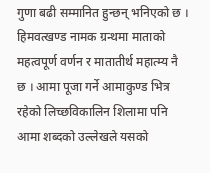गुणा बढी सम्मानित हुन्छन् भनिएको छ । हिमवत्खण्ड नामक ग्रन्थमा माताको महत्वपूर्ण वर्णन र मातातीर्थ महात्म्य नै छ । आमा पूजा गर्ने आमाकुण्ड भित्र रहेको लिच्छविकालिन शिलामा पनि आमा शब्दको उल्लेखले यसको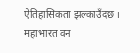ऐतिहासिकता झल्काउँदछ । महाभारत वन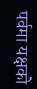पर्वमा यक्षको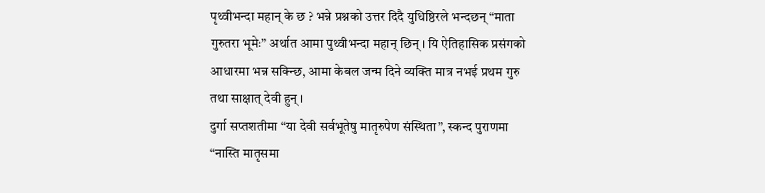पृथ्वीभन्दा महान् के छ ? भन्ने प्रश्नको उत्तर दिदै युधिष्ठिरले भन्दछन् “माता गुरुतरा भूमेः” अर्थात आमा पुथ्वीभन्दा महान् छिन् । यि ऐतिहासिक प्रसंगको आधारमा भन्न सक्न्छि, आमा केबल जन्म दिने व्यक्ति मात्र नभई प्रथम गुरु तथा साक्षात् देवी हुन् ।
दुर्गा सप्तशतीमा “या देवी सर्वभूतेषु मातृरुपेण संस्थिता”, स्कन्द पुराणमा “नास्ति मातृसमा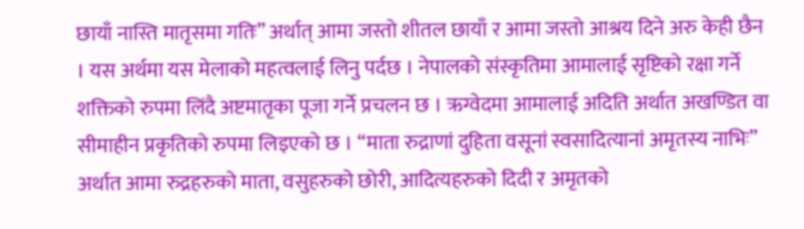छायाँ नास्ति मातृसमा गतिः” अर्थात् आमा जस्तो शीतल छायाँ र आमा जस्तो आश्रय दिने अरु केही छैन । यस अर्थमा यस मेलाको महत्वलाई लिनु पर्दछ । नेपालको संस्कृतिमा आमालाई सृष्टिको रक्षा गर्ने शक्तिको रुपमा लिंदै अष्टमातृका पूजा गर्ने प्रचलन छ । ऋग्वेदमा आमालाई अदिति अर्थात अखण्डित वा सीमाहीन प्रकृतिको रुपमा लिइएको छ । “माता रुद्राणां दुहिता वसूनां स्वसादित्यानां अमृतस्य नाभिः” अर्थात आमा रुद्रहरुको माता, वसुहरुको छोरी, आदित्यहरुको दिदी र अमृतको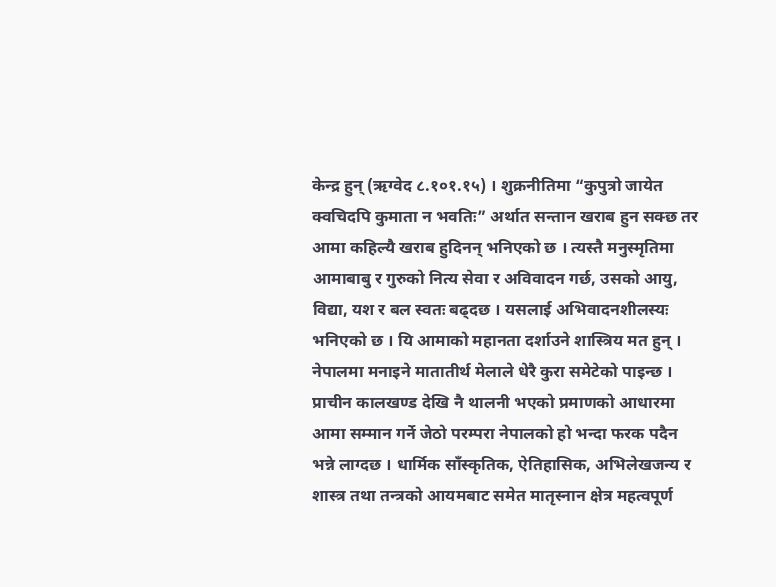केन्द्र हुन् (ऋग्वेद ८.१०१.१५) । शुक्रनीतिमा “कुपुत्रो जायेत क्वचिदपि कुमाता न भवतिः” अर्थात सन्तान खराब हुन सक्छ तर आमा कहिल्यै खराब हुदिनन् भनिएको छ । त्यस्तै मनुस्मृतिमा आमाबाबु र गुरुको नित्य सेवा र अविवादन गर्छ, उसको आयु, विद्या, यश र बल स्वतः बढ्दछ । यसलाई अभिवादनशीलस्यः भनिएको छ । यि आमाको महानता दर्शाउने शास्त्रिय मत हुन् ।
नेपालमा मनाइने मातातीर्थ मेलाले धेरै कुरा समेटेको पाइन्छ । प्राचीन कालखण्ड देखि नै थालनी भएको प्रमाणको आधारमा आमा सम्मान गर्ने जेठो परम्परा नेपालको हो भन्दा फरक पदैन भन्ने लाग्दछ । धार्मिक साँस्कृतिक, ऐतिहासिक, अभिलेखजन्य र शास्त्र तथा तन्त्रको आयमबाट समेत मातृस्नान क्षेत्र महत्वपूर्ण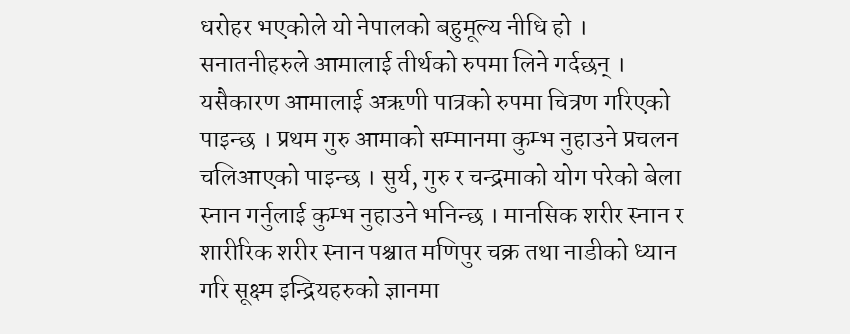धरोहर भएकोले यो नेपालको बहुमूल्य नीधि हो ।
सनातनीहरुले आमालाई तीर्थको रुपमा लिने गर्दछन् । यसैकारण आमालाई अऋणी पात्रको रुपमा चित्रण गरिएको पाइन्छ । प्रथम गुरु आमाको सम्मानमा कुम्भ नुहाउने प्रचलन चलिआएको पाइन्छ । सुर्य, गुरु र चन्द्रमाको योग परेको बेला स्नान गर्नुलाई कुम्भ नुहाउने भनिन्छ । मानसिक शरीर स्नान र शारीरिक शरीर स्नान पश्चात मणिपुर चक्र तथा नाडीको ध्यान गरि सूक्ष्म इन्द्रियहरुको ज्ञानमा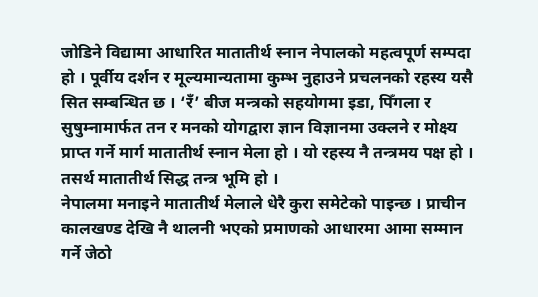जोडिने विद्यामा आधारित मातातीर्थ स्नान नेपालको महत्वपूर्ण सम्पदा हो । पूर्वीय दर्शन र मूल्यमान्यतामा कुम्भ नुहाउने प्रचलनको रहस्य यसै सित सम्बन्धित छ । ‘रँ’ बीज मन्त्रको सहयोगमा इडा, पिँगला र सुषुम्नामार्फत तन र मनको योगद्वारा ज्ञान विज्ञानमा उक्लने र मोक्ष्य प्राप्त गर्ने मार्ग मातातीर्थ स्नान मेला हो । यो रहस्य नै तन्त्रमय पक्ष हो । तसर्थ मातातीर्थ सिद्ध तन्त्र भूमि हो ।
नेपालमा मनाइने मातातीर्थ मेलाले धेरै कुरा समेटेको पाइन्छ । प्राचीन कालखण्ड देखि नै थालनी भएको प्रमाणको आधारमा आमा सम्मान गर्ने जेठो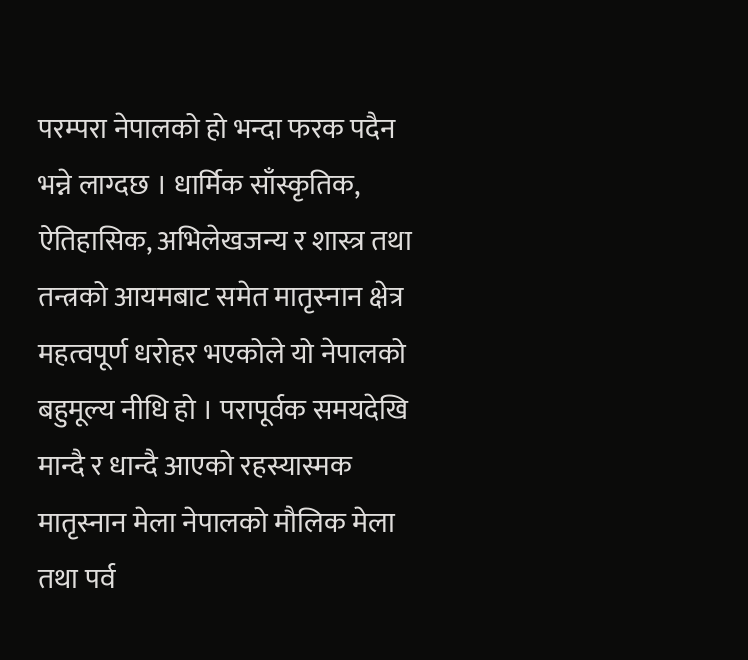परम्परा नेपालको हो भन्दा फरक पदैन भन्ने लाग्दछ । धार्मिक साँस्कृतिक, ऐतिहासिक, अभिलेखजन्य र शास्त्र तथा तन्त्रको आयमबाट समेत मातृस्नान क्षेत्र महत्वपूर्ण धरोहर भएकोले यो नेपालको बहुमूल्य नीधि हो । परापूर्वक समयदेखि मान्दै र धान्दै आएको रहस्यास्मक मातृस्नान मेला नेपालको मौलिक मेला तथा पर्व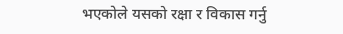भएकोले यसको रक्षा र विकास गर्नु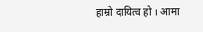हाम्रो दायित्व हो । आमा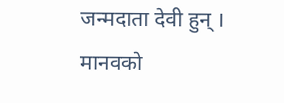जन्मदाता देवी हुन् । मानवको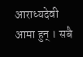आराध्यदेवी आमा हुन् । सबै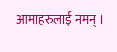आमाहरुलाई नमन् ।